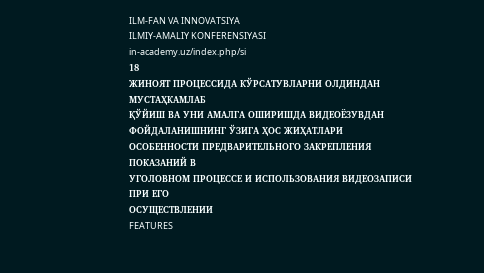ILM-FAN VA INNOVATSIYA
ILMIY-AMALIY KONFERENSIYASI
in-academy.uz/index.php/si
18
ЖИНОЯТ ПРОЦЕССИДА КЎРСАТУВЛАРНИ ОЛДИНДАН МУСТАҲКАМЛАБ
ҚЎЙИШ ВА УНИ АМАЛГА ОШИРИШДА ВИДЕОЁЗУВДАН
ФОЙДАЛАНИШНИНГ ЎЗИГА ҲОС ЖИҲАТЛАРИ
ОСОБЕННОСТИ ПРЕДВАРИТЕЛЬНОГО ЗАКРЕПЛЕНИЯ ПОКАЗАНИЙ В
УГОЛОВНОМ ПРОЦЕССЕ И ИСПОЛЬЗОВАНИЯ ВИДЕОЗАПИСИ ПРИ ЕГО
ОСУЩЕСТВЛЕНИИ
FEATURES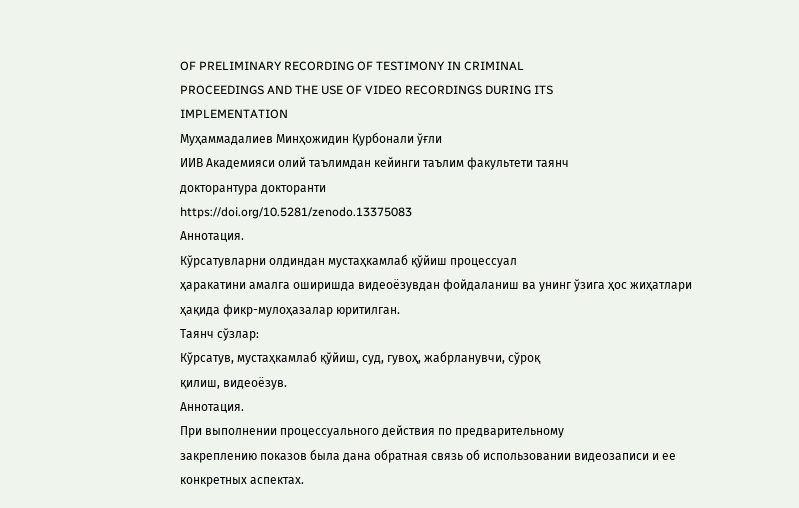OF PRELIMINARY RECORDING OF TESTIMONY IN CRIMINAL
PROCEEDINGS AND THE USE OF VIDEO RECORDINGS DURING ITS
IMPLEMENTATION
Муҳаммадалиев Минҳожидин Қурбонали ўғли
ИИВ Академияси олий таълимдан кейинги таълим факультети таянч
докторантура докторанти
https://doi.org/10.5281/zenodo.13375083
Аннотация.
Кўрсатувларни олдиндан мустаҳкамлаб қўйиш процессуал
ҳаракатини амалга оширишда видеоёзувдан фойдаланиш ва унинг ўзига ҳос жиҳатлари
ҳақида фикр-мулоҳазалар юритилган.
Таянч сўзлар:
Кўрсатув, мустаҳкамлаб қўйиш, суд, гувоҳ, жабрланувчи, сўроқ
қилиш, видеоёзув.
Аннотация.
При выполнении процессуального действия по предварительному
закреплению показов была дана обратная связь об использовании видеозаписи и ее
конкретных аспектах.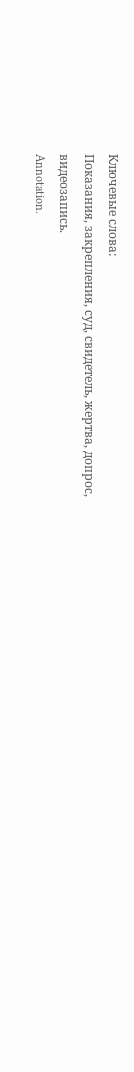Ключевые слова:
Показания, закрепления, суд, свидетель, жертва, допрос,
видеозапись.
Annotation.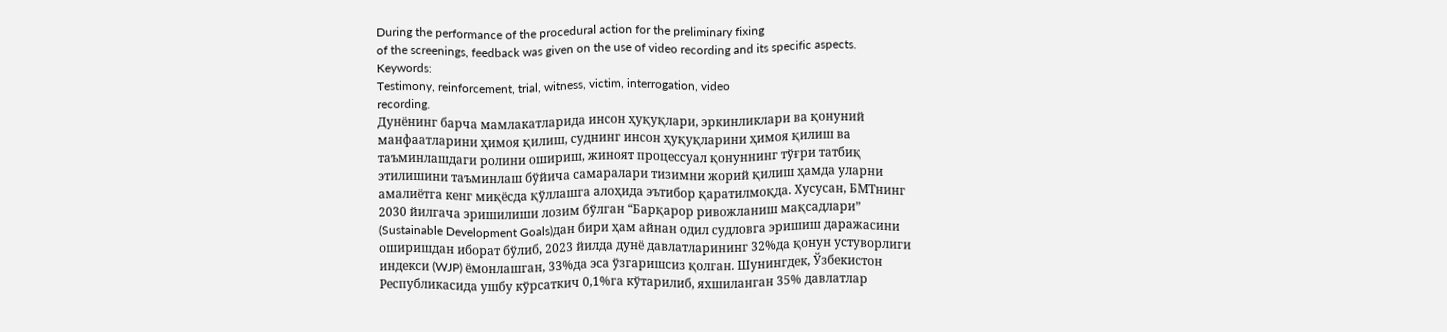During the performance of the procedural action for the preliminary fixing
of the screenings, feedback was given on the use of video recording and its specific aspects.
Keywords:
Testimony, reinforcement, trial, witness, victim, interrogation, video
recording.
Дунёнинг барча мамлакатларида инсон ҳуқуқлари, эркинликлари ва қонуний
манфаатларини ҳимоя қилиш, суднинг инсон ҳуқуқларини ҳимоя қилиш ва
таъминлашдаги ролини ошириш, жиноят процессуал қонуннинг тўғри татбиқ
этилишини таъминлаш бўйича самаралари тизимни жорий қилиш ҳамда уларни
амалиётга кенг миқёсда қўллашга алоҳида эътибор қаратилмоқда. Хусусан, БМТнинг
2030 йилгача эришилиши лозим бўлган “Барқарор ривожланиш мақсадлари”
(Sustainable Development Goals)дан бири ҳам айнан одил судловга эришиш даражасини
оширишдан иборат бўлиб, 2023 йилда дунё давлатларининг 32%да қонун устуворлиги
индекси (WJP) ёмонлашган, 33%да эса ўзгаришсиз қолган. Шунингдек, Ўзбекистон
Республикасида ушбу кўрсаткич 0,1%га кўтарилиб, яхшиланган 35% давлатлар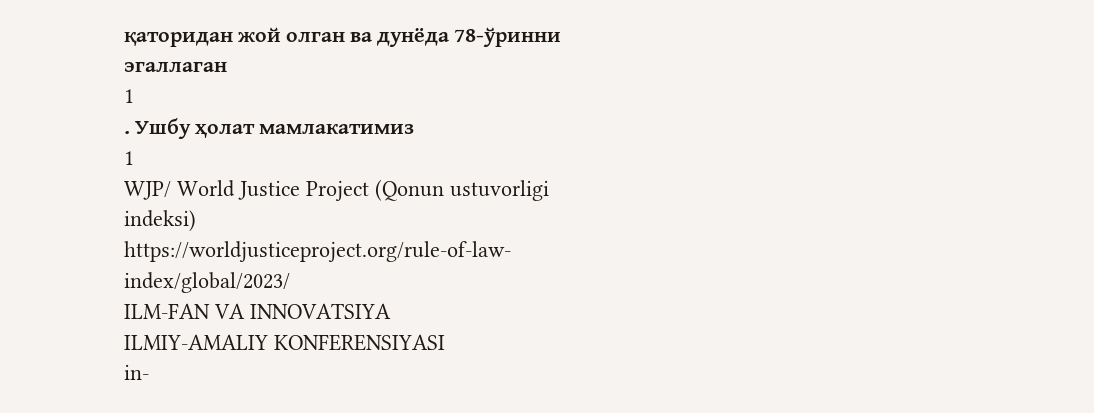қаторидан жой олган ва дунёда 78-ўринни эгаллаган
1
. Ушбу ҳолат мамлакатимиз
1
WJP/ World Justice Project (Qonun ustuvorligi indeksi)
https://worldjusticeproject.org/rule-of-law-index/global/2023/
ILM-FAN VA INNOVATSIYA
ILMIY-AMALIY KONFERENSIYASI
in-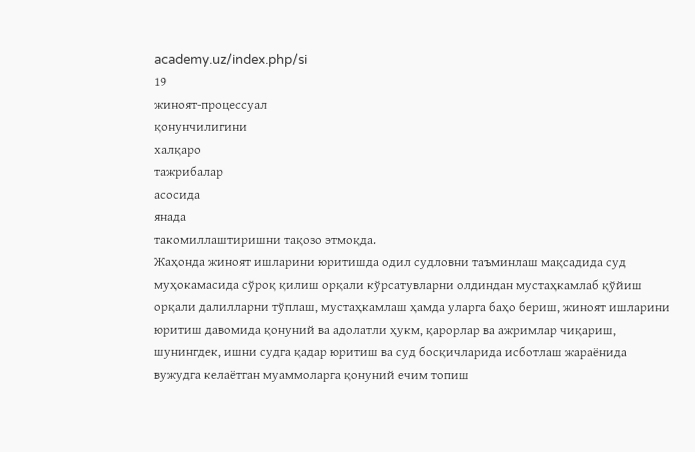academy.uz/index.php/si
19
жиноят-процессуал
қонунчилигини
халқаро
тажрибалар
асосида
янада
такомиллаштиришни тақозо этмоқда.
Жаҳонда жиноят ишларини юритишда одил судловни таъминлаш мақсадида суд
муҳокамасида сўроқ қилиш орқали кўрсатувларни олдиндан мустаҳкамлаб қўйиш
орқали далилларни тўплаш, мустаҳкамлаш ҳамда уларга баҳо бериш, жиноят ишларини
юритиш давомида қонуний ва адолатли ҳукм, қарорлар ва ажримлар чиқариш,
шунингдек, ишни судга қадар юритиш ва суд босқичларида исботлаш жараёнида
вужудга келаётган муаммоларга қонуний ечим топиш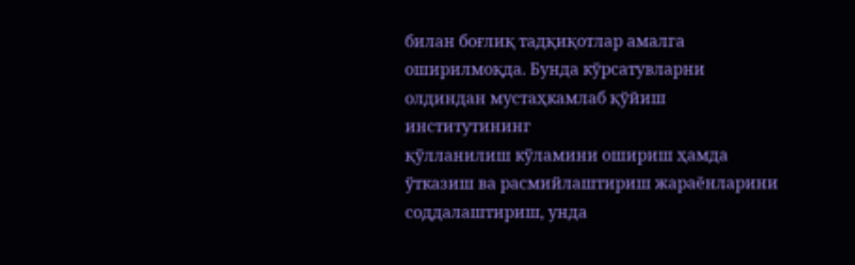билан боғлиқ тадқиқотлар амалга
оширилмоқда. Бунда кўрсатувларни олдиндан мустаҳкамлаб қўйиш институтининг
қўлланилиш кўламини ошириш ҳамда ўтказиш ва расмийлаштириш жараёнларини
соддалаштириш, унда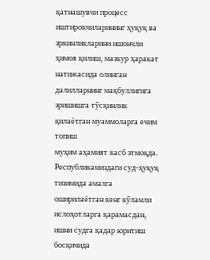қатнашувчи процесс иштирокчиларининг ҳуқуқ ва
эркинликларини ишончли ҳимоя қилиш, мазкур ҳаракат натижасида олинган
далилларнинг мақбуллигига эришишга тўсқинлик қилаётган муаммоларга ечим топиш
муҳим аҳамият касб этмоқда.
Республикамиздаги суд-ҳуқуқ тизимида амалга оширилаётган кенг кўламли
ислоҳотларга қарамасдан, ишни судга қадар юритиш босқичида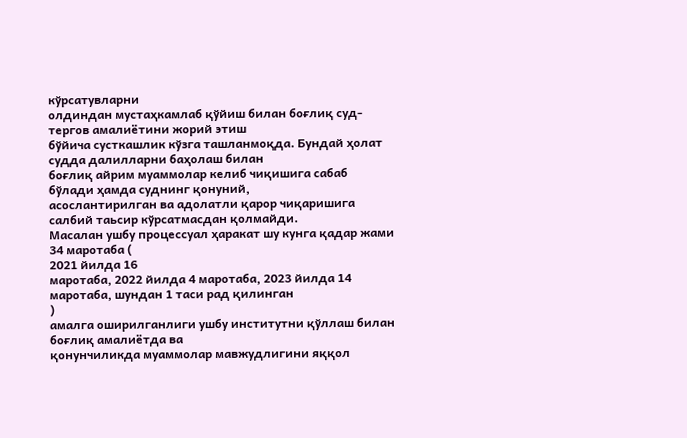кўрсатувларни
олдиндан мустаҳкамлаб қўйиш билан боғлиқ суд-тергов амалиётини жорий этиш
бўйича сусткашлик кўзга ташланмоқда. Бундай ҳолат судда далилларни баҳолаш билан
боғлиқ айрим муаммолар келиб чиқишига сабаб бўлади ҳамда суднинг қонуний,
асослантирилган ва адолатли қарор чиқаришига салбий таьсир кўрсатмасдан қолмайди.
Масалан ушбу процессуал ҳаракат шу кунга қадар жами 34 маротаба (
2021 йилда 16
маротаба, 2022 йилда 4 маротаба, 2023 йилда 14 маротаба, шундан 1 таси рад қилинган
)
амалга оширилганлиги ушбу институтни қўллаш билан боғлиқ амалиётда ва
қонунчиликда муаммолар мавжудлигини яққол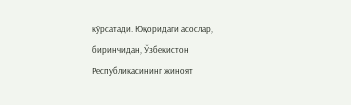кўрсатади. Юқоридаги асослар,
биринчидан, Ўзбекистон Республикасининг жиноят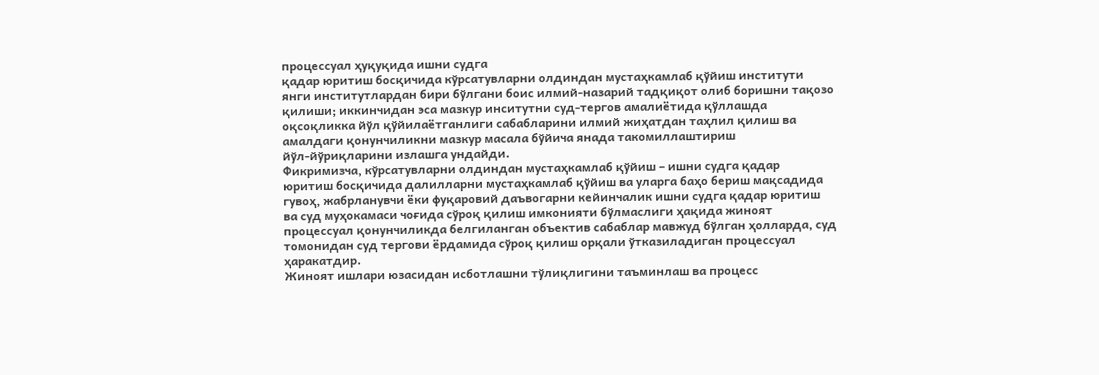процессуал ҳуқуқида ишни судга
қадар юритиш босқичида кўрсатувларни олдиндан мустаҳкамлаб қўйиш институти
янги институтлардан бири бўлгани боис илмий-назарий тадқиқот олиб боришни тақозо
қилиши; иккинчидан эса мазкур инситутни суд-тергов амалиётида қўллашда
оқсоқликка йўл қўйилаётганлиги сабабларини илмий жиҳатдан таҳлил қилиш ва
амалдаги қонунчиликни мазкур масала бўйича янада такомиллаштириш
йўл-йўриқларини излашга ундайди.
Фикримизча, кўрсатувларни олдиндан мустаҳкамлаб қўйиш – ишни судга қадар
юритиш босқичида далилларни мустаҳкамлаб қўйиш ва уларга баҳо бериш мақсадида
гувоҳ, жабрланувчи ёки фуқаровий даъвогарни кейинчалик ишни судга қадар юритиш
ва суд муҳокамаси чоғида сўроқ қилиш имконияти бўлмаслиги ҳақида жиноят
процессуал қонунчиликда белгиланган объектив сабаблар мавжуд бўлган ҳолларда, суд
томонидан суд тергови ёрдамида сўроқ қилиш орқали ўтказиладиган процессуал
ҳаракатдир.
Жиноят ишлари юзасидан исботлашни тўлиқлигини таъминлаш ва процесс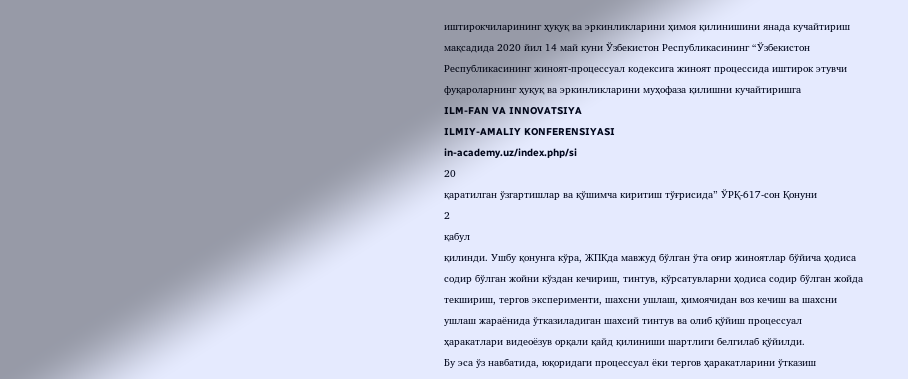иштирокчиларининг ҳуқуқ ва эркинликларини ҳимоя қилинишини янада кучайтириш
мақсадида 2020 йил 14 май куни Ўзбекистон Республикасининг “Ўзбекистон
Республикасининг жиноят-процессуал кодексига жиноят процессида иштирок этувчи
фуқароларнинг ҳуқуқ ва эркинликларини муҳофаза қилишни кучайтиришга
ILM-FAN VA INNOVATSIYA
ILMIY-AMALIY KONFERENSIYASI
in-academy.uz/index.php/si
20
қаратилган ўзгартишлар ва қўшимча киритиш тўғрисида” ЎРҚ-617-сон Қонуни
2
қабул
қилинди. Ушбу қонунга кўра, ЖПКда мавжуд бўлган ўта оғир жиноятлар бўйича ҳодиса
содир бўлган жойни кўздан кечириш, тинтув, кўрсатувларни ҳодиса содир бўлган жойда
текшириш, тергов эксперименти, шахсни ушлаш, ҳимоячидан воз кечиш ва шахсни
ушлаш жараёнида ўтказиладиган шахсий тинтув ва олиб қўйиш процессуал
ҳаракатлари видеоёзув орқали қайд қилиниши шартлиги белгилаб қўйилди.
Бу эса ўз навбатида, юқоридаги процессуал ёки тергов ҳаракатларини ўтказиш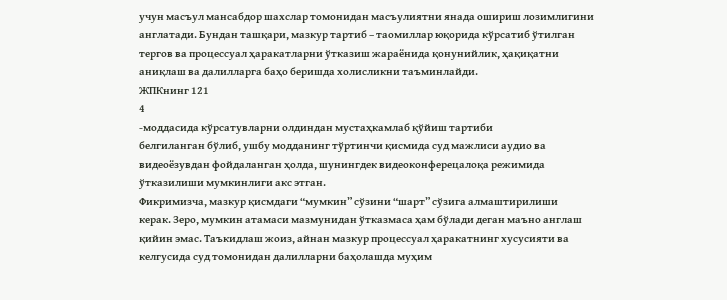учун масъул мансабдор шахслар томонидан масъулиятни янада ошириш лозимлигини
англатади. Бундан ташқари, мазкур тартиб – таомиллар юқорида кўрсатиб ўтилган
тергов ва процессуал ҳаракатларни ўтказиш жараёнида қонунийлик, ҳақиқатни
аниқлаш ва далилларга баҳо беришда холисликни таъминлайди.
ЖПКнинг 121
4
-моддасида кўрсатувларни олдиндан мустаҳкамлаб қўйиш тартиби
белгиланган бўлиб, ушбу модданинг тўртинчи қисмида суд мажлиси аудио ва
видеоёзувдан фойдаланган ҳолда, шунингдек видеоконферецалоқа режимида
ўтказилиши мумкинлиги акс этган.
Фикримизча, мазкур қисмдаги “мумкин” сўзини “шарт” сўзига алмаштирилиши
керак. Зеро, мумкин атамаси мазмунидан ўтказмаса ҳам бўлади деган маъно англаш
қийин эмас. Таъкидлаш жоиз, айнан мазкур процессуал ҳаракатнинг хусусияти ва
келгусида суд томонидан далилларни баҳолашда муҳим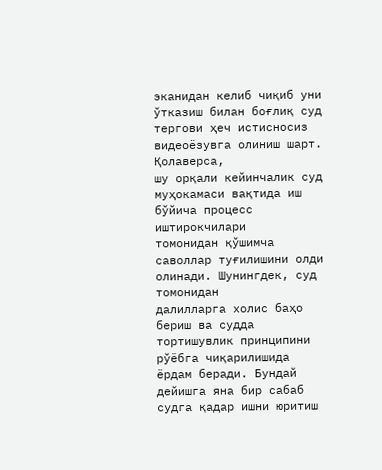эканидан келиб чиқиб уни
ўтказиш билан боғлиқ суд тергови ҳеч истисносиз видеоёзувга олиниш шарт. Қолаверса,
шу орқали кейинчалик суд муҳокамаси вақтида иш бўйича процесс иштирокчилари
томонидан қўшимча саволлар туғилишини олди олинади. Шунингдек, суд томонидан
далилларга холис баҳо бериш ва судда тортишувлик принципини рўёбга чиқарилишида
ёрдам беради. Бундай дейишга яна бир сабаб судга қадар ишни юритиш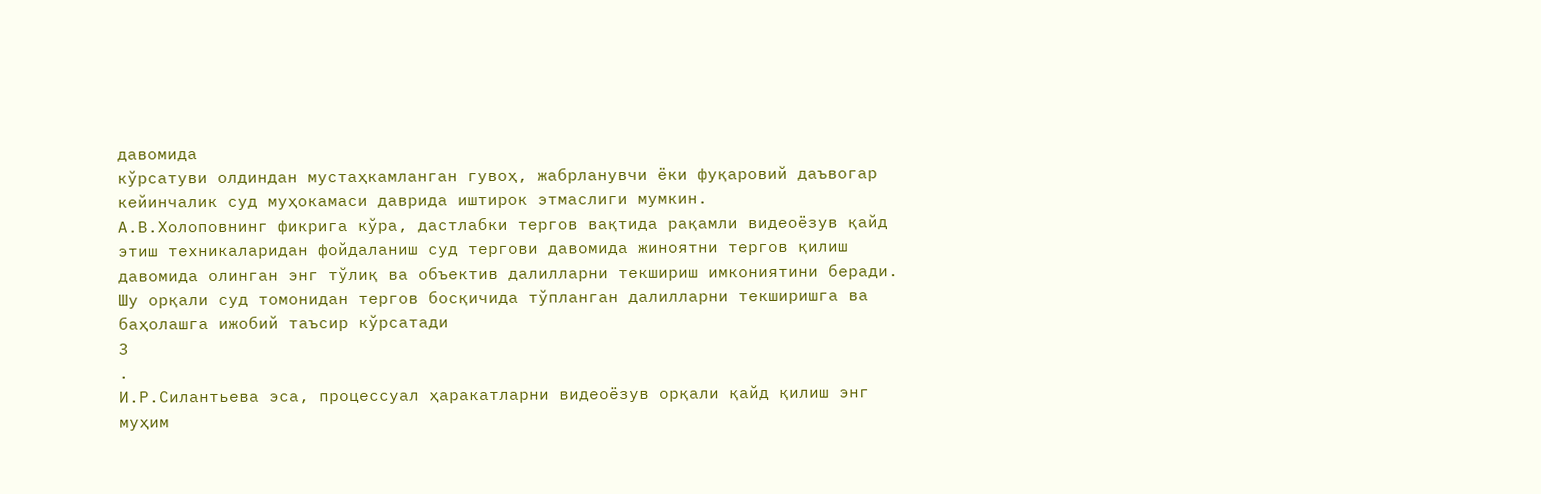давомида
кўрсатуви олдиндан мустаҳкамланган гувоҳ, жабрланувчи ёки фуқаровий даъвогар
кейинчалик суд муҳокамаси даврида иштирок этмаслиги мумкин.
А.В.Холоповнинг фикрига кўра, дастлабки тергов вақтида рақамли видеоёзув қайд
этиш техникаларидан фойдаланиш суд тергови давомида жиноятни тергов қилиш
давомида олинган энг тўлиқ ва объектив далилларни текшириш имкониятини беради.
Шу орқали суд томонидан тергов босқичида тўпланган далилларни текширишга ва
баҳолашга ижобий таъсир кўрсатади
3
.
И.Р.Силантьева эса, процессуал ҳаракатларни видеоёзув орқали қайд қилиш энг
муҳим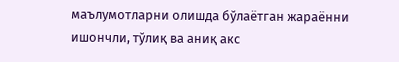маълумотларни олишда бўлаётган жараённи ишончли, тўлиқ ва аниқ акс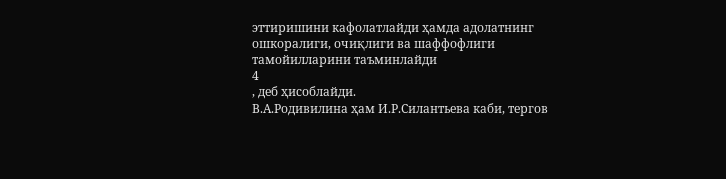эттиришини кафолатлайди ҳамда адолатнинг ошкоралиги, очиқлиги ва шаффофлиги
тамойилларини таъминлайди
4
, деб ҳисоблайди.
В.А.Родивилина ҳам И.Р.Силантьева каби, тергов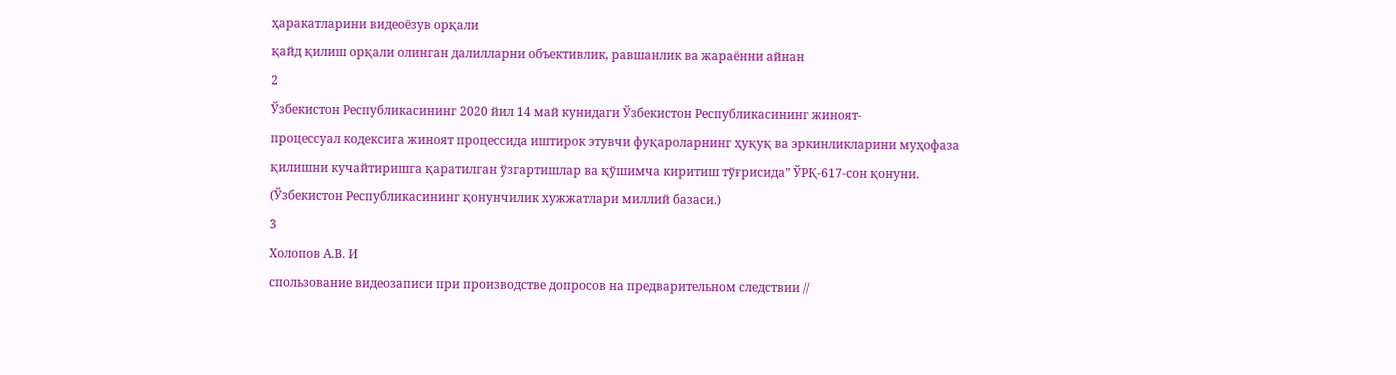ҳаракатларини видеоёзув орқали
қайд қилиш орқали олинган далилларни объективлик, равшанлик ва жараённи айнан
2
Ўзбекистон Республикасининг 2020 йил 14 май кунидаги Ўзбекистон Республикасининг жиноят-
процессуал кодексига жиноят процессида иштирок этувчи фуқароларнинг ҳуқуқ ва эркинликларини муҳофаза
қилишни кучайтиришга қаратилган ўзгартишлар ва қўшимча киритиш тўғрисида” ЎРҚ-617-сон қонуни.
(Ўзбекистон Республикасининг қонунчилик хужжатлари миллий базаси.)
3
Холопов А.В. И
спользование видеозаписи при производстве допросов на предварительном следствии //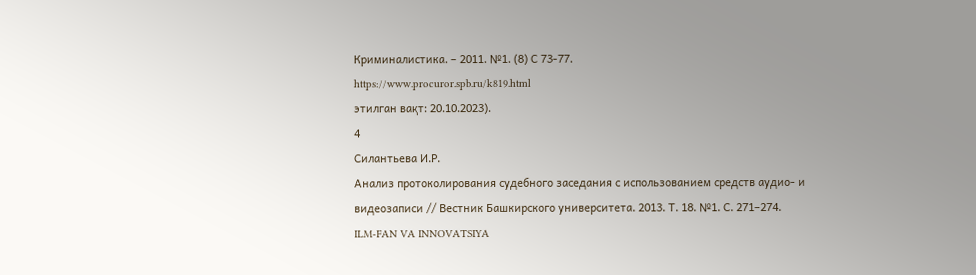Криминалистика. – 2011. №1. (8) С 73-77.
https://www.procuror.spb.ru/k819.html
этилган вақт: 20.10.2023).
4
Силантьева И.Р.
Анализ протоколирования судебного заседания с использованием средств аудио- и
видеозаписи // Вестник Башкирского университета. 2013. Т. 18. №1. С. 271–274.
ILM-FAN VA INNOVATSIYA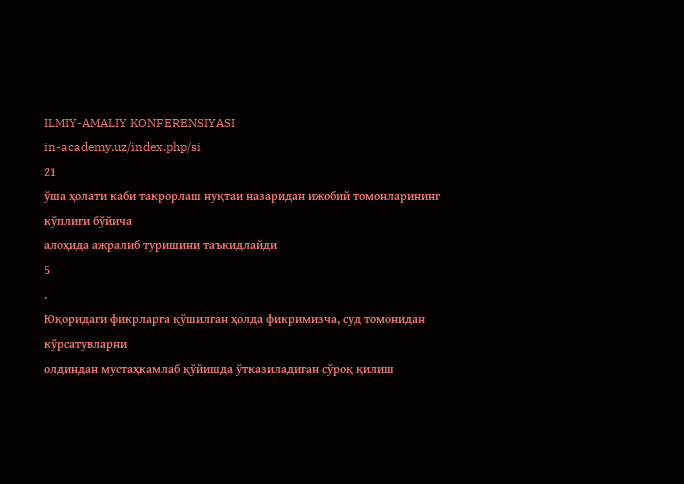ILMIY-AMALIY KONFERENSIYASI
in-academy.uz/index.php/si
21
ўша ҳолати каби такрорлаш нуқтаи назаридан ижобий томонларининг кўплиги бўйича
алоҳида ажралиб туришини таъкидлайди
5
.
Юқоридаги фикрларга қўшилган ҳолда фикримизча, суд томонидан кўрсатувларни
олдиндан мустаҳкамлаб қўйишда ўтказиладиган сўроқ қилиш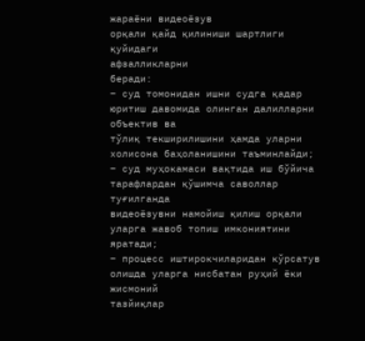жараёни видеоёзув
орқали қайд қилиниши шартлиги қуйидаги
афзалликларни
беради:
– суд томонидан ишни судга қадар юритиш давомида олинган далилларни объектив ва
тўлиқ текширилишини ҳамда уларни холисона баҳоланишини таъминлайди;
– суд муҳокамаси вақтида иш бўйича тарафлардан қўшимча саволлар туғилганда
видеоёзувни намойиш қилиш орқали уларга жавоб топиш имкониятини яратади;
– процесс иштирокчиларидан кўрсатув олишда уларга нисбатан руҳий ёки жисмоний
тазйиқлар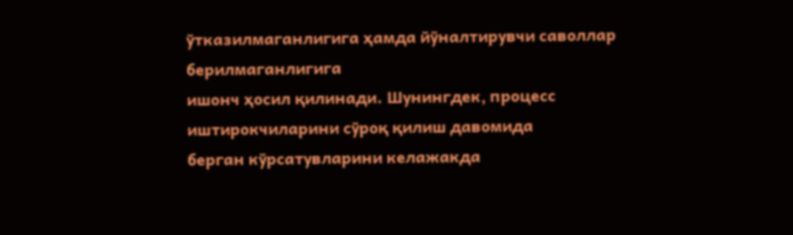ўтказилмаганлигига ҳамда йўналтирувчи саволлар берилмаганлигига
ишонч ҳосил қилинади. Шунингдек, процесс иштирокчиларини сўроқ қилиш давомида
берган кўрсатувларини келажакда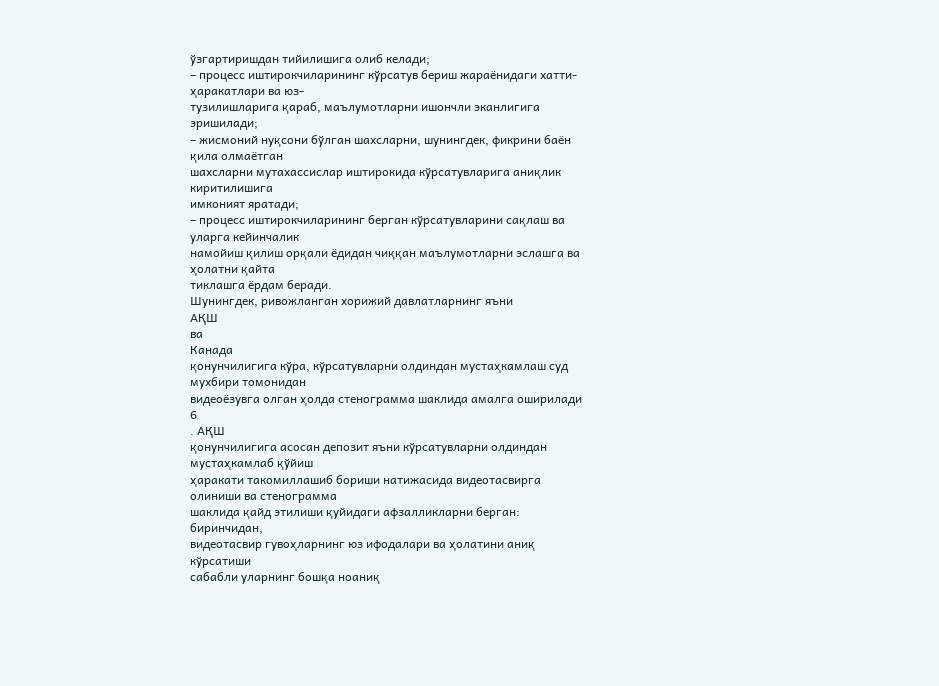ўзгартиришдан тийилишига олиб келади;
– процесс иштирокчиларининг кўрсатув бериш жараёнидаги хатти-ҳаракатлари ва юз-
тузилишларига қараб, маълумотларни ишончли эканлигига эришилади;
– жисмоний нуқсони бўлган шахсларни, шунингдек, фикрини баён қила олмаётган
шахсларни мутахассислар иштирокида кўрсатувларига аниқлик киритилишига
имконият яратади;
– процесс иштирокчиларининг берган кўрсатувларини сақлаш ва уларга кейинчалик
намойиш қилиш орқали ёдидан чиққан маълумотларни эслашга ва ҳолатни қайта
тиклашга ёрдам беради.
Шунингдек, ривожланган хорижий давлатларнинг яъни
АҚШ
ва
Канада
қонунчилигига кўра, кўрсатувларни олдиндан мустаҳкамлаш суд мухбири томонидан
видеоёзувга олган ҳолда стенограмма шаклида амалга оширилади
6
. АҚШ
қонунчилигига асосан депозит яъни кўрсатувларни олдиндан мустаҳкамлаб қўйиш
ҳаракати такомиллашиб бориши натижасида видеотасвирга олиниши ва стенограмма
шаклида қайд этилиши қуйидаги афзалликларни берган:
биринчидан,
видеотасвир гувоҳларнинг юз ифодалари ва ҳолатини аниқ кўрсатиши
сабабли уларнинг бошқа ноаниқ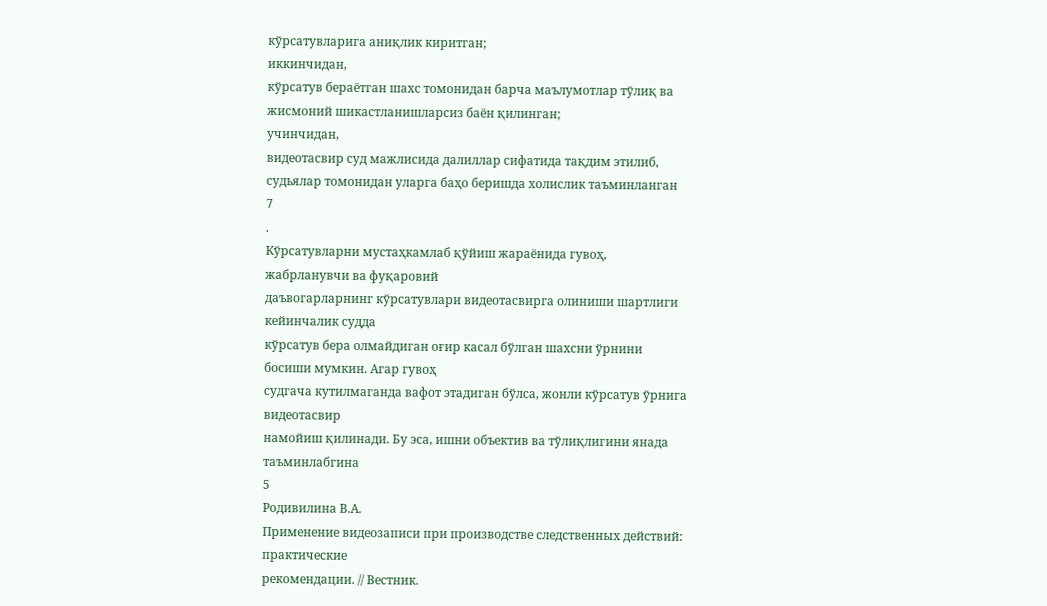кўрсатувларига аниқлик киритган;
иккинчидан,
кўрсатув бераётган шахс томонидан барча маълумотлар тўлиқ ва
жисмоний шикастланишларсиз баён қилинган;
учинчидан,
видеотасвир суд мажлисида далиллар сифатида тақдим этилиб,
судьялар томонидан уларга баҳо беришда холислик таъминланган
7
.
Кўрсатувларни мустаҳкамлаб қўйиш жараёнида гувоҳ, жабрланувчи ва фуқаровий
даъвогарларнинг кўрсатувлари видеотасвирга олиниши шартлиги кейинчалик судда
кўрсатув бера олмайдиган оғир касал бўлган шахсни ўрнини босиши мумкин. Агар гувоҳ
судгача кутилмаганда вафот этадиган бўлса, жонли кўрсатув ўрнига видеотасвир
намойиш қилинади. Бу эса, ишни объектив ва тўлиқлигини янада таъминлабгина
5
Родивилина В.А.
Применение видеозаписи при производстве следственных действий: практические
рекомендации. // Вестник.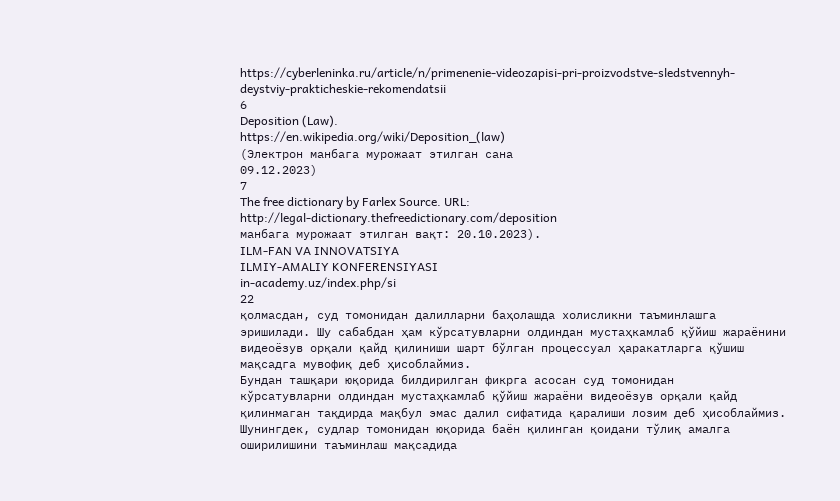https://cyberleninka.ru/article/n/primenenie-videozapisi-pri-proizvodstve-sledstvennyh-
deystviy-prakticheskie-rekomendatsii
6
Deposition (Law).
https://en.wikipedia.org/wiki/Deposition_(law)
(Электрон манбага мурожаат этилган сана
09.12.2023)
7
The free dictionary by Farlex Source. URL:
http://legal-dictionary.thefreedictionary.com/deposition
манбага мурожаат этилган вақт: 20.10.2023).
ILM-FAN VA INNOVATSIYA
ILMIY-AMALIY KONFERENSIYASI
in-academy.uz/index.php/si
22
қолмасдан, суд томонидан далилларни баҳолашда холисликни таъминлашга
эришилади. Шу сабабдан ҳам кўрсатувларни олдиндан мустаҳкамлаб қўйиш жараёнини
видеоёзув орқали қайд қилиниши шарт бўлган процессуал ҳаракатларга қўшиш
мақсадга мувофиқ деб ҳисоблаймиз.
Бундан ташқари юқорида билдирилган фикрга асосан суд томонидан
кўрсатувларни олдиндан мустаҳкамлаб қўйиш жараёни видеоёзув орқали қайд
қилинмаган тақдирда мақбул эмас далил сифатида қаралиши лозим деб ҳисоблаймиз.
Шунингдек, судлар томонидан юқорида баён қилинган қоидани тўлиқ амалга
оширилишини таъминлаш мақсадида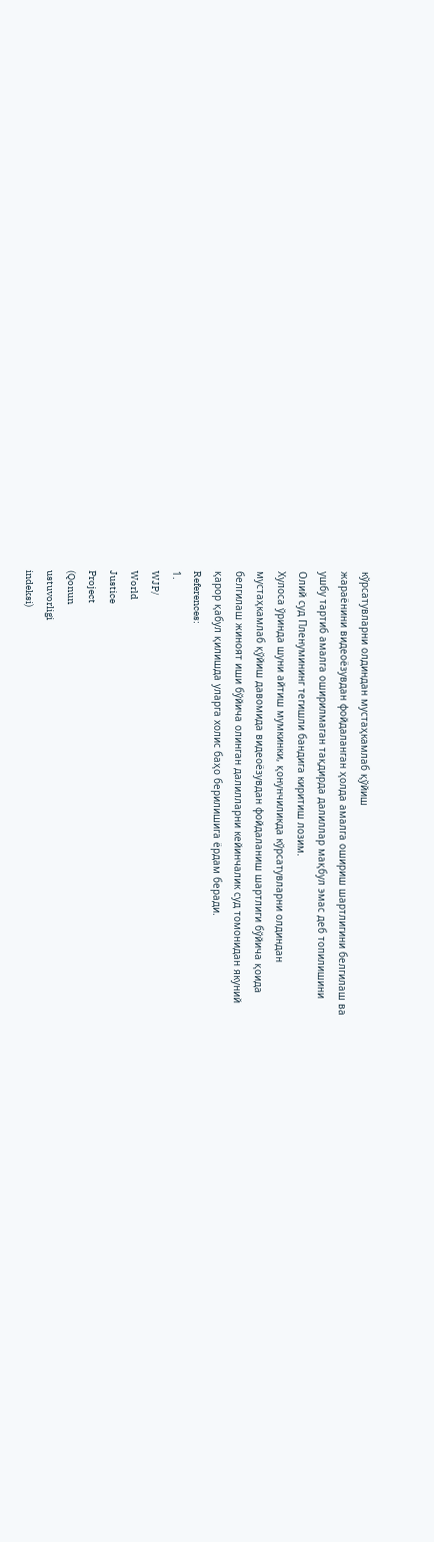кўрсатувларни олдиндан мустаҳкамлаб қўйиш
жараёнини видеоёзувдан фойдаланган ҳолда амалга ошириш шартлигини белгилаш ва
ушбу тартиб амалга оширилмаган тақдирда далиллар мақбул эмас деб топилишини
Олий суд Пленумининг тегишли бандига киритиш лозим.
Хулоса ўринда шуни айтиш мумкинки, қонунчиликда кўрсатувларни олдиндан
мустаҳкамлаб қўйиш давомида видеоёзувдан фойдаланиш шартлиги бўйича қоида
белгилаш жиноят иши бўйича олинган далилларни кейинчалик суд томонидан якуний
қарор қабул қилишда уларга холис баҳо берилишига ёрдам беради.
References:
1.
WJP/
World
Justice
Project
(Qonun
ustuvorligi
indeksi)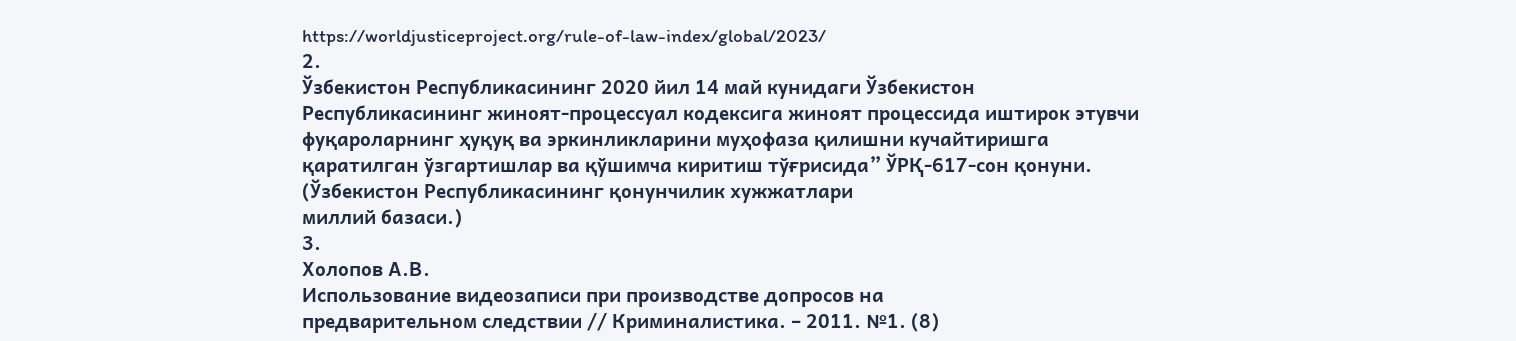https://worldjusticeproject.org/rule-of-law-index/global/2023/
2.
Ўзбекистон Республикасининг 2020 йил 14 май кунидаги Ўзбекистон
Республикасининг жиноят-процессуал кодексига жиноят процессида иштирок этувчи
фуқароларнинг ҳуқуқ ва эркинликларини муҳофаза қилишни кучайтиришга
қаратилган ўзгартишлар ва қўшимча киритиш тўғрисида” ЎРҚ-617-сон қонуни.
(Ўзбекистон Республикасининг қонунчилик хужжатлари
миллий базаси.)
3.
Холопов А.В.
Использование видеозаписи при производстве допросов на
предварительном следствии // Криминалистика. – 2011. №1. (8)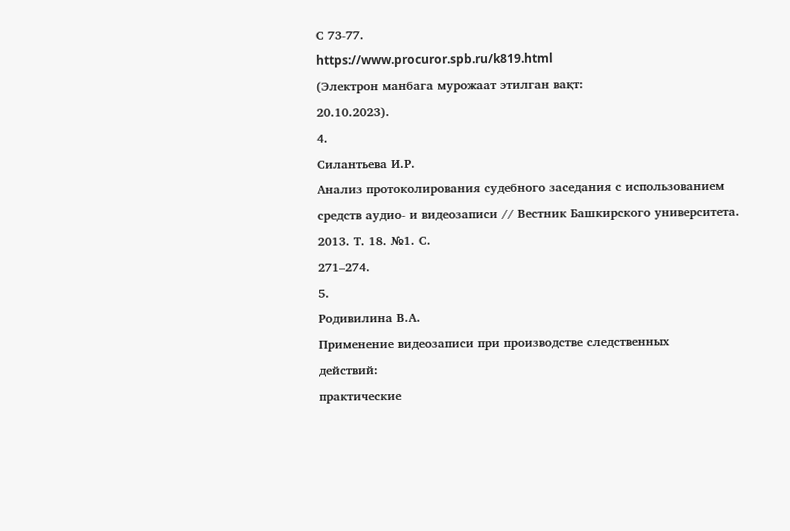С 73-77.
https://www.procuror.spb.ru/k819.html
(Электрон манбага мурожаат этилган вақт:
20.10.2023).
4.
Силантьева И.Р.
Анализ протоколирования судебного заседания с использованием
средств аудио- и видеозаписи // Вестник Башкирского университета. 2013. Т. 18. №1. С.
271–274.
5.
Родивилина В.А.
Применение видеозаписи при производстве следственных
действий:
практические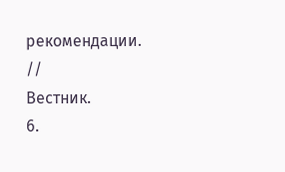рекомендации.
//
Вестник.
6.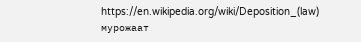https://en.wikipedia.org/wiki/Deposition_(law)
мурожаат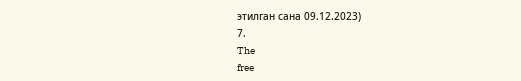этилган сана 09.12.2023)
7.
The
free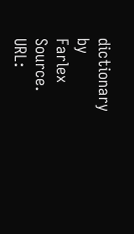dictionary
by
Farlex
Source.
URL: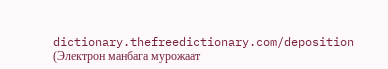dictionary.thefreedictionary.com/deposition
(Электрон манбага мурожаат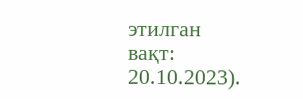этилган вақт:
20.10.2023).